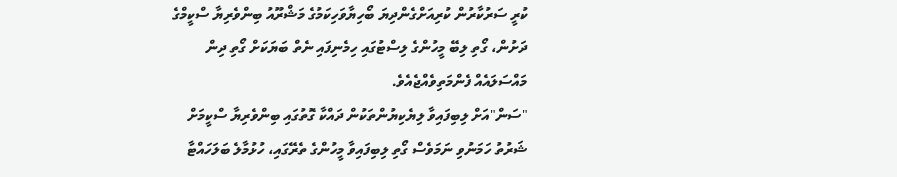ކުރީ ސަރުކާރުން ކުރިއަށްގެންދިޔަ ބޯހިޔާވަހިކަމުގެ މަޝްރޫއު ބިންވެރިޔާ ސްކީމްގެ ދަށުން، ގޯތި ލިބޭ މީހުންގެ ލިސްޓުގައި ހިމެނިފައި ނެތް ބަޔަކަށް ގޯތި ދިން މައްސަލައެއް ފެންމަތިވެއްޖެއެވެ.
"ސަން"އަށް ލިބިފައިވާ ލިޔެކިޔުންތަކުން ދައްކާ ގޮތުގައި ބިންވެރިޔާ ސްކީމަށް ޝަރުތު ހަމަނުވި ނަމަވެސް ގޯތި ލިބިފައިވާ މީހުންގެ ތެރޭގައި، ހުޅުމާލެ ބަލަހައްޓާ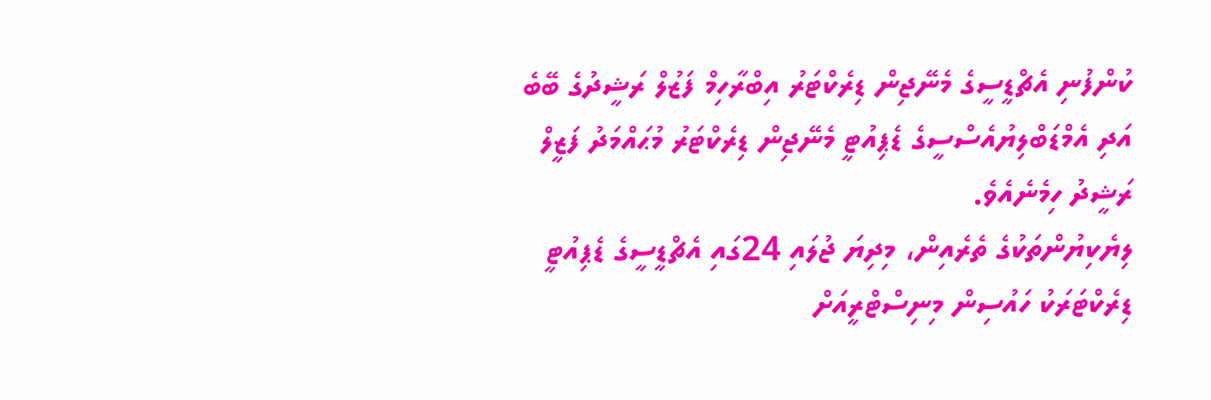ކުންފުނި އެޗްޑީސީގެ މެނޭޖިން ޑިރެކްޓަރު އިބްރާހިމް ފަޒުލް ރަޝީދުގެ ބޭބެ އަދި އެމްޑަބްލިޔުއެސްސީގެ ޑެޕިއުޓީ މެނޭޖިން ޑިރެކްޓަރު މުޙައްމަދު ފަޒީލް ރަޝީދު ހިމެނެއެވެ.
ލިޔެކިޔުންތަކުގެ ތެރެއިން، މިދިޔަ ޖުލައި 24ގައި އެޗްޑީސީގެ ޑެޕިއުޓީ ޑިރެކްޓަރަކު ހައުސިން މިނިސްޓްރީއަށް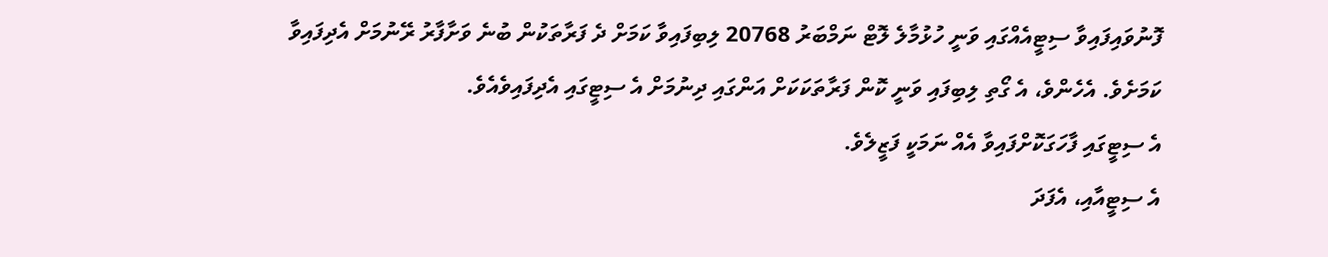ފޮނުވައިފައިވާ ސިޓީއެއްގައި ވަނީ ހުޅުމާލެ ލޮޓް ނަމްބަރު 20768 ލިބިފައިވާ ކަމަށް ދެ ފަރާތަކުން ބުނެ ވަށާފާރު ރޭނުމަށް އެދިފައިވާ ކަމަށެވެ. އެހެންވެ، އެ ގޯތި ލިބިފައި ވަނީ ކޮން ފަރާތަކަކަށް އަންގައި ދިނުމަށް އެ ސިޓީގައި އެދިފައިވެއެވެ.
އެ ސިޓީގައި ފާހަގަކޮށްފައިވާ އެއް ނަމަކީ ފަޒީލެވެ.
އެ ސިޓީއާއި، އެފަދަ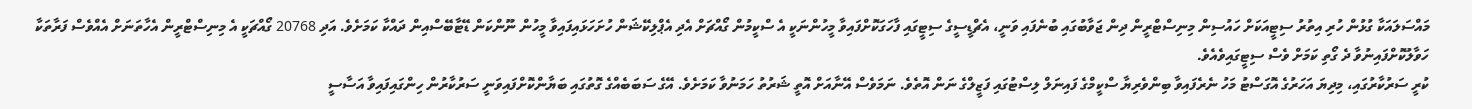މައްސަލައަކާ ގުޅުން ހުރި އިތުރު ސިޓީއަކަށް ހައުސިން މިނިސްޓްރީން ދިން ޖަވާބުގައި ބުނެފައި ވަނީ، އެޗްޑީސީގެ ސިޓީގައި ފާހަގަކޮށްފައިވާ މީހުންނަކީ އެ ސްކީމުން ގޯއްޗަށް އެދި އެޕްލިކޭޝަން ހުށަހަޅައިފައިވާ މީހުން ނޫންކަން ޑޭޓާބޭސްއިން ދައްކާ ކަމަށެވެ. އަދި 20768 ގޯއްޗަކީ އެ މިނިސްޓްރީން އެހާތަނަށް އެއްވެސް ފަރާތަކާ ހަވާލުކޮށްފައިނުވާ ދެ ގޯތި ކަމަށް ވެސް ސިޓީގައިވެއެވެ.
ކުރީ ސަރުކާރުގައި، މިދިޔަ އަހަރުގެ އޮގަސްޓު މަހު ނެރެފައިވާ ބިންވެރިޔާ ސްކީމްގެ ފައިނަލް ލިސްޓުގައި ފަޒީލްގެ ނަން އޮތެވެ. ނަމަވެސް އޭނާއަށް އޮތީ ޝަރުތު ހަމަނުވާ ކަމަށެވެ. އޭގެ ސަބަބެއްގެ ގޮތުގައި ބަޔާންކޮށްފައިވަނީ ސަރުކާރުން ހިންގައިފައިވާ އަސާސީ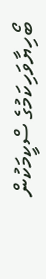ބޯހިޔާވަހިކަމުގެ ސްކީމަކުން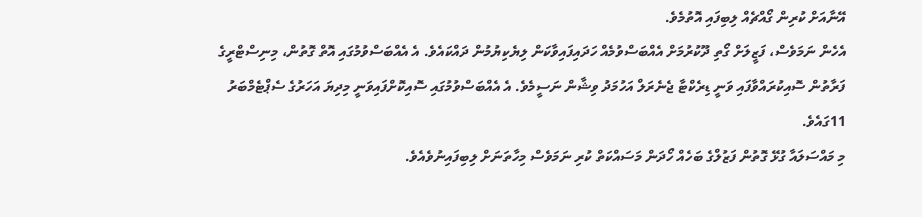އޭނާއަށް ކުރިން ގޯއްޗެއް ލިބިފައި އޮތުމެވެ.
އެހެން ނަމަވެސް، ފަޒީލަށް ގޯތި ދޫކުރުމަށް އެއްބަސްވުމެއް ހަދައިފައިވާކަން ލިޔެކިޔުމުން ދައްކައެވެ. އެ އެއްބަސްވުމުގައި އޮތް ގޮތުން، މިނިސްޓްރީގެ ފަރާތުން ސޮއިކުރައްވާފައި ވަނީ ޑިރެކްޓާ ޖެނެރަލް އަހުމަދު ވިޝާން ނަސީމެވެ. އެ އެއްބަސްވުމުގައި ސޮއިކޮށްފައިވަނީ މިދިޔަ އަހަރުގެ ސެޕްޓެމްބަރު 11ގައެވެ.
މި މައްސަލައާ ގުޅޭ ގޮތުން ފަޒުލްގެ ބަހެއް ހޯދަން މަސައްކަތް ކުރި ނަމަވެސް މިހާތަނަށް ލިބިފައިނުވެއެވެ.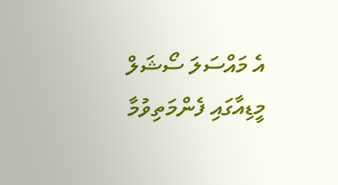އެ މައްސަލަ ސޯޝަލް މީޑިއާގައި ފެންމަތިވުމާ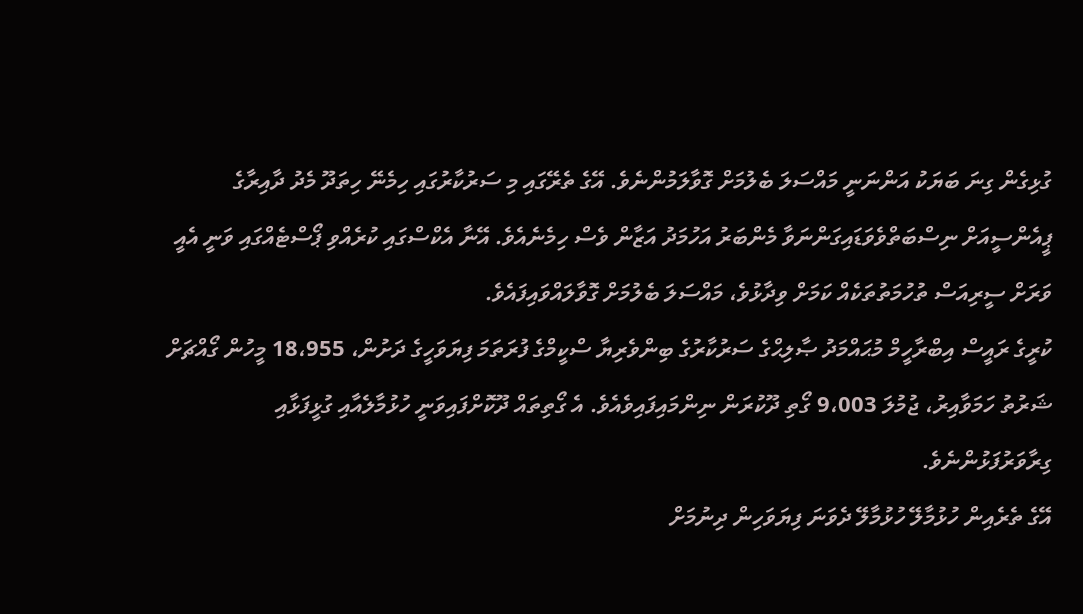ގުޅިގެން ގިނަ ބަޔަކު އަންނަނީ މައްސަލަ ބެލުމަށް ގޮވާލަމުންނެވެ. އޭގެ ތެރޭގައި މި ސަރުކާރުގައި ހިމެނޭ ހިތަދޫ މެދު ދާއިރާގެ ޕީއެންސީއަށް ނިސްބަތްވެވަޑައިގަންނަވާ މެންބަރު އަހުމަދު އަޒާން ވެސް ހިމެނެއެވެ. އޭނާ އެކްސްގައި ކުރެއްވި ޕޯސްޓެއްގައި ވަނީ އެއީ ވަރަށް ސީރިއަސް ތުހުމަތުތަކެއް ކަމަށް ވިދާޅުވެ، މައްސަލަ ބެލުމަށް ގޮވާލައްވައިފައެވެ.
ކުރީގެ ރައީސް އިބްރާހީމް މުޙައްމަދު ޞާލިޙްގެ ސަރުކާރުގެ ބިންވެރިޔާ ސްކީމްގެ ފުރަތަމަ ފިޔަވަހީގެ ދަށުން، 18،955 މީހުން ގޯއްޗަށް ޝަރުތު ހަމަވާއިރު، ޖުމުލަ 9،003 ގޯތި ދޫކުރަން ނިންމައިފައިވެއެވެ. އެ ގޯތިތައް ދޫކޮށްފައިވަނީ ހުޅުމާލެއާއި ގުޅީފަޅާއި ގިރާވަރުފަޅުންނެވެ.
އޭގެ ތެރެއިން ހުޅުމާލޭ ހުޅުމާލޭ ދެވަނަ ފިޔަވަހިން ދިނުމަށް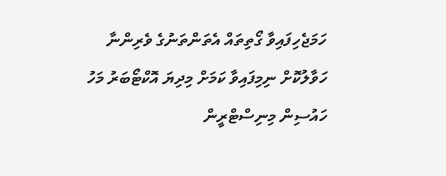ހަމަޖެހިފައިވާ ގޯތިތައް އެތަންތަނުގެ ވެރިންނާ ހަވާލުކޮށް ނިމިފައިވާ ކަމަށް މިދިޔަ އޮކްޓޯބަރު މަހު ހައުސިން މިނިސްޓްރީން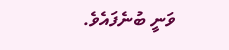ވަނީ ބުނެފައެވެ.